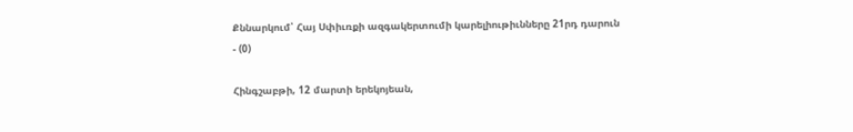Քննարկում՝ Հայ Սփիւռքի ազգակերտումի կարելիութիւնները 21րդ դարուն
- (0)

Հինգշաբթի, 12 մարտի երեկոյեան,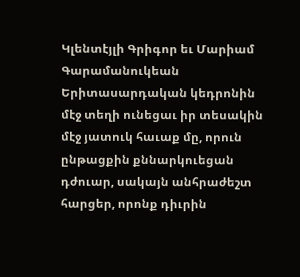Կլենտէյլի Գրիգոր եւ Մարիամ Գարամանուկեան Երիտասարդական կեդրոնին մէջ տեղի ունեցաւ իր տեսակին մէջ յատուկ հաւաք մը, որուն ընթացքին քննարկուեցան դժուար, սակայն անհրաժեշտ հարցեր, որոնք դիւրին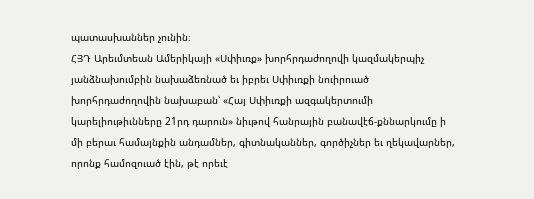պատասխաններ չունին։
ՀՅԴ Արեւմտեան Ամերիկայի «Սփիւռք» խորհրդաժողովի կազմակերպիչ յանձնախումբին նախաձեռնած եւ իբրեւ Սփիւռքի նուիրուած խորհրդաժողովին նախաբան՝ «Հայ Սփիւռքի ազգակերտումի կարելիութիւնները 21րդ դարուն» նիւթով հանրային բանավէճ-քննարկումը ի մի բերաւ համայնքին անդամներ, գիտնականներ, գործիչներ եւ ղեկավարներ, որոնք համոզուած էին, թէ որեւէ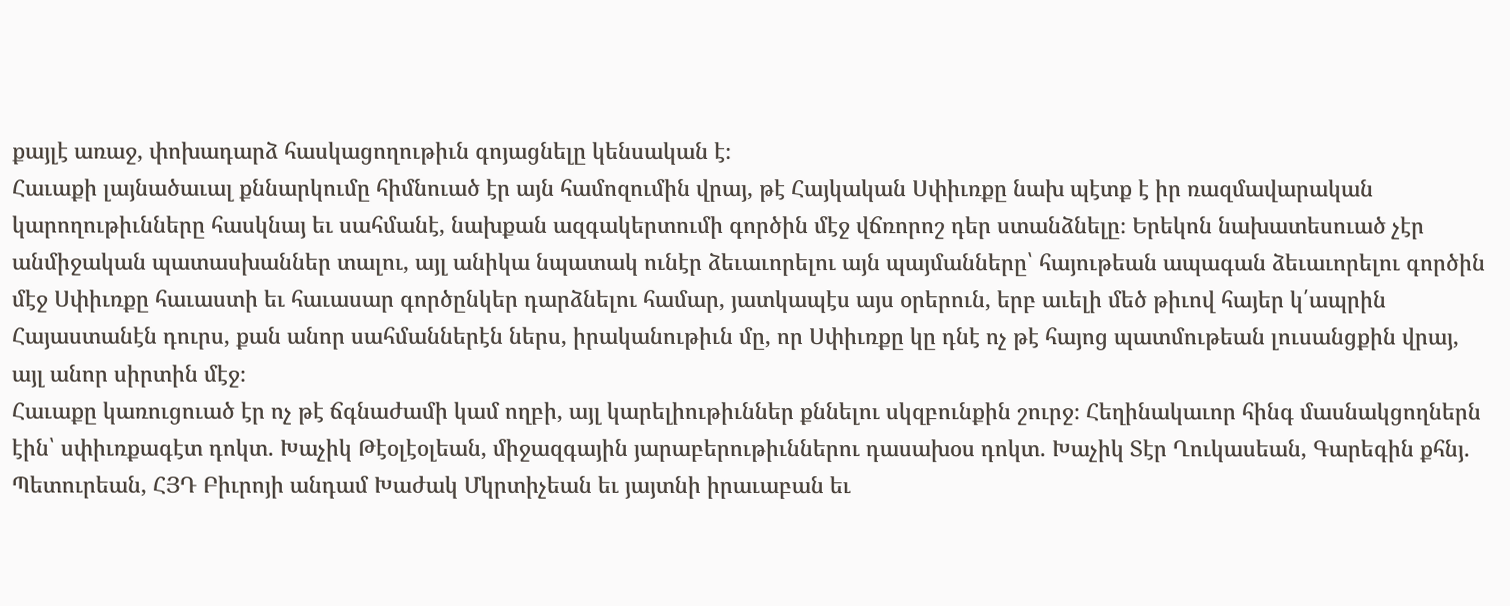քայլէ առաջ, փոխադարձ հասկացողութիւն գոյացնելը կենսական է։
Հաւաքի լայնածաւալ քննարկումը հիմնուած էր այն համոզումին վրայ, թէ Հայկական Սփիւռքը նախ պէտք է իր ռազմավարական կարողութիւնները հասկնայ եւ սահմանէ, նախքան ազգակերտումի գործին մէջ վճռորոշ դեր ստանձնելը։ Երեկոն նախատեսուած չէր անմիջական պատասխաններ տալու, այլ անիկա նպատակ ունէր ձեւաւորելու այն պայմանները՝ հայութեան ապագան ձեւաւորելու գործին մէջ Սփիւռքը հաւաստի եւ հաւասար գործընկեր դարձնելու համար, յատկապէս այս օրերուն, երբ աւելի մեծ թիւով հայեր կ՛ապրին Հայաստանէն դուրս, քան անոր սահմաններէն ներս, իրականութիւն մը, որ Սփիւռքը կը դնէ ոչ թէ հայոց պատմութեան լուսանցքին վրայ, այլ անոր սիրտին մէջ։
Հաւաքը կառուցուած էր ոչ թէ ճգնաժամի կամ ողբի, այլ կարելիութիւններ քննելու սկզբունքին շուրջ։ Հեղինակաւոր հինգ մասնակցողներն էին՝ սփիւռքագէտ դոկտ. Խաչիկ Թէօլէօլեան, միջազգային յարաբերութիւններու դասախօս դոկտ. Խաչիկ Տէր Ղուկասեան, Գարեգին քհնյ. Պետուրեան, ՀՅԴ Բիւրոյի անդամ Խաժակ Մկրտիչեան եւ յայտնի իրաւաբան եւ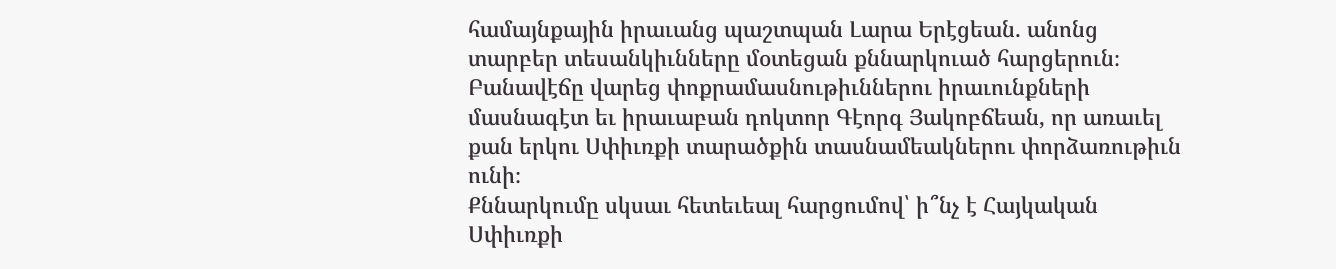համայնքային իրաւանց պաշտպան Լարա Երէցեան. անոնց տարբեր տեսանկիւնները մօտեցան քննարկուած հարցերուն։ Բանավէճը վարեց փոքրամասնութիւններու իրաւունքների մասնագէտ եւ իրաւաբան դոկտոր Գէորգ Յակոբճեան, որ առաւել քան երկու Սփիւռքի տարածքին տասնամեակներու փորձառութիւն ունի։
Քննարկումը սկսաւ հետեւեալ հարցումով՝ ի՞նչ է Հայկական Սփիւռքի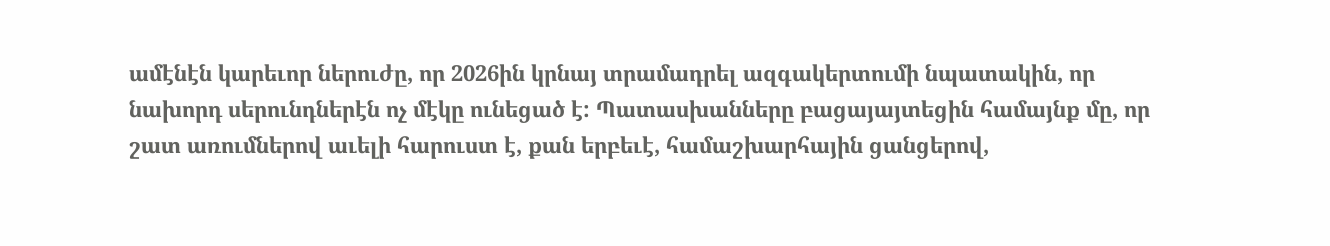ամէնէն կարեւոր ներուժը, որ 2026ին կրնայ տրամադրել ազգակերտումի նպատակին, որ նախորդ սերունդներէն ոչ մէկը ունեցած է: Պատասխանները բացայայտեցին համայնք մը, որ շատ առումներով աւելի հարուստ է, քան երբեւէ, համաշխարհային ցանցերով,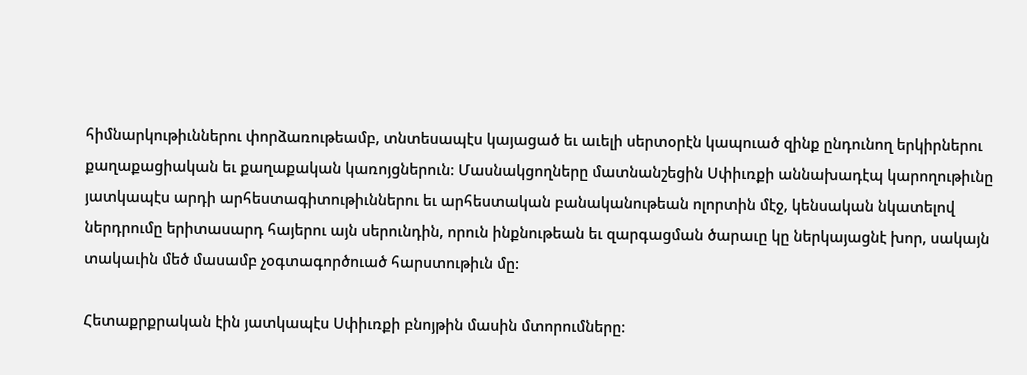հիմնարկութիւններու փորձառութեամբ, տնտեսապէս կայացած եւ աւելի սերտօրէն կապուած զինք ընդունող երկիրներու քաղաքացիական եւ քաղաքական կառոյցներուն: Մասնակցողները մատնանշեցին Սփիւռքի աննախադէպ կարողութիւնը յատկապէս արդի արհեստագիտութիւններու եւ արհեստական բանականութեան ոլորտին մէջ, կենսական նկատելով ներդրումը երիտասարդ հայերու այն սերունդին, որուն ինքնութեան եւ զարգացման ծարաւը կը ներկայացնէ խոր, սակայն տակաւին մեծ մասամբ չօգտագործուած հարստութիւն մը:

Հետաքրքրական էին յատկապէս Սփիւռքի բնոյթին մասին մտորումները: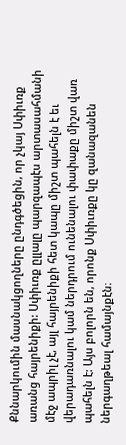Քննարկումին մասնակցողները ընդգծեցին, որ չկայ Սփիւռք առանց հայրենիքի: Սփիւռք ըլլալը պարզապէս արտասահմանի մէջ ապրիլ չէ, այլ հայրենիքի հետ կապը միշտ պահելն է եւ վերադառնալու կամ ներդրում ունենալու փափաքը միշտ վառ պահելն է: Այս բոլորն են, որոնք Սփիւռքը կը զանազանեն ներգաղթեալ համայնքէն։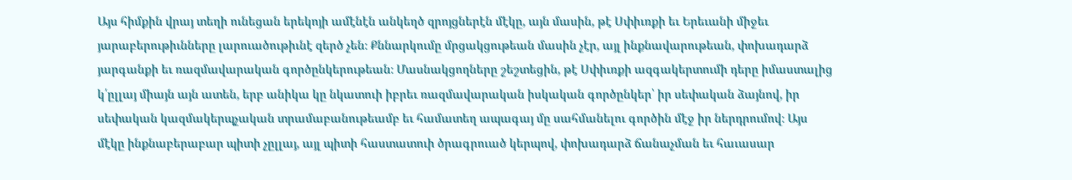Այս հիմքին վրայ տեղի ունեցան երեկոյի ամէնէն անկեղծ զրոյցներէն մէկը, այն մասին, թէ Սփիւռքի եւ Երեւանի միջեւ յարաբերութիւնները լարուածութիւնէ զերծ չեն։ Քննարկումը մրցակցութեան մասին չէր, այլ ինքնավարութեան, փոխադարձ յարգանքի եւ ռազմավարական գործընկերութեան։ Մասնակցողները շեշտեցին, թէ Սփիւռքի ազգակերտումի դերը իմաստալից կ՛ըլլայ միայն այն ատեն, երբ անիկա կը նկատուի իբրեւ ռազմավարական իսկական գործընկեր՝ իր սեփական ձայնով, իր սեփական կազմակերպչական տրամաբանութեամբ եւ համատեղ ապագայ մը սահմանելու գործին մէջ իր ներդրումով։ Այս մէկը ինքնաբերաբար պիտի չըլլայ, այլ պիտի հաստատուի ծրագրուած կերպով, փոխադարձ ճանաչման եւ հաւասար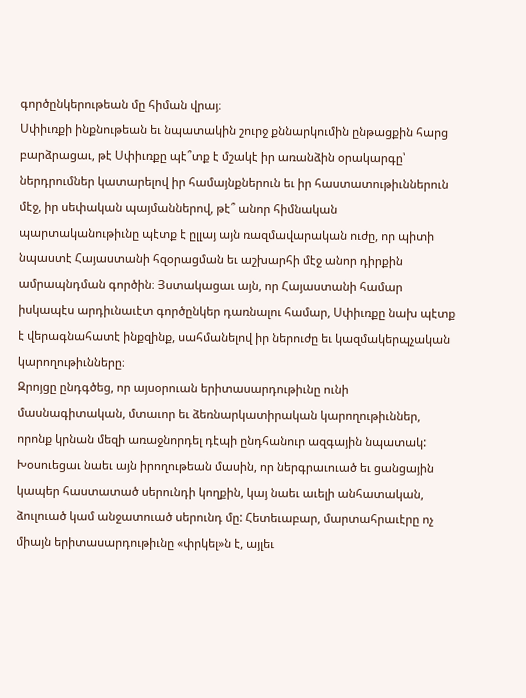գործընկերութեան մը հիման վրայ։
Սփիւռքի ինքնութեան եւ նպատակին շուրջ քննարկումին ընթացքին հարց բարձրացաւ, թէ Սփիւռքը պէ՞տք է մշակէ իր առանձին օրակարգը՝ ներդրումներ կատարելով իր համայնքներուն եւ իր հաստատութիւններուն մէջ, իր սեփական պայմաններով, թէ՞ անոր հիմնական պարտականութիւնը պէտք է ըլլայ այն ռազմավարական ուժը, որ պիտի նպաստէ Հայաստանի հզօրացման եւ աշխարհի մէջ անոր դիրքին ամրապնդման գործին։ Յստակացաւ այն, որ Հայաստանի համար իսկապէս արդիւնաւէտ գործընկեր դառնալու համար, Սփիւռքը նախ պէտք է վերագնահատէ ինքզինք, սահմանելով իր ներուժը եւ կազմակերպչական կարողութիւնները։
Զրոյցը ընդգծեց, որ այսօրուան երիտասարդութիւնը ունի մասնագիտական, մտաւոր եւ ձեռնարկատիրական կարողութիւններ, որոնք կրնան մեզի առաջնորդել դէպի ընդհանուր ազգային նպատակ: Խօսուեցաւ նաեւ այն իրողութեան մասին, որ ներգրաւուած եւ ցանցային կապեր հաստատած սերունդի կողքին, կայ նաեւ աւելի անհատական, ձուլուած կամ անջատուած սերունդ մը: Հետեւաբար, մարտահրաւէրը ոչ միայն երիտասարդութիւնը «փրկել»ն է, այլեւ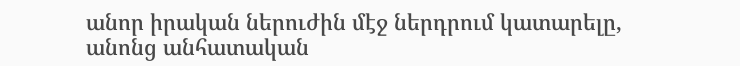անոր իրական ներուժին մէջ ներդրում կատարելը, անոնց անհատական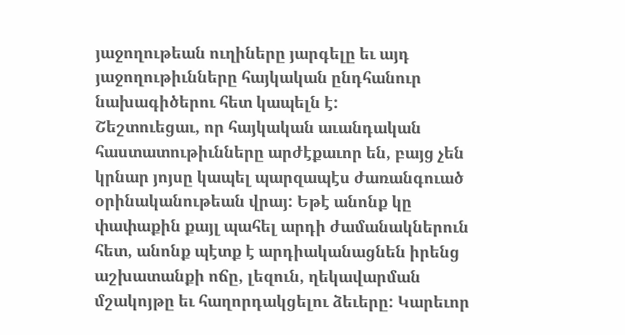յաջողութեան ուղիները յարգելը եւ այդ յաջողութիւնները հայկական ընդհանուր նախագիծերու հետ կապելն է:
Շեշտուեցաւ, որ հայկական աւանդական հաստատութիւնները արժէքաւոր են, բայց չեն կրնար յոյսը կապել պարզապէս ժառանգուած օրինականութեան վրայ: Եթէ անոնք կը փափաքին քայլ պահել արդի ժամանակներուն հետ, անոնք պէտք է արդիականացնեն իրենց աշխատանքի ոճը, լեզուն, ղեկավարման մշակոյթը եւ հաղորդակցելու ձեւերը: Կարեւոր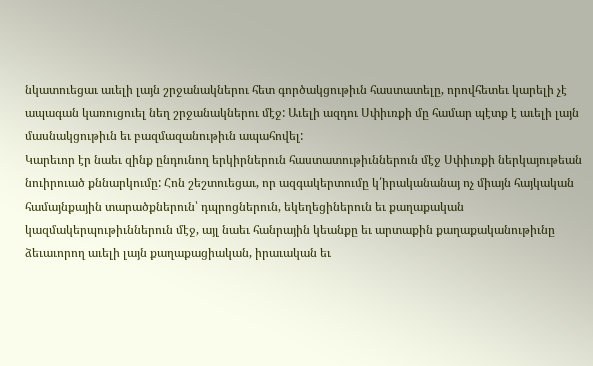նկատուեցաւ աւելի լայն շրջանակներու հետ գործակցութիւն հաստատելը, որովհետեւ կարելի չէ ապագան կառուցուել նեղ շրջանակներու մէջ: Աւելի ազդու Սփիւռքի մը համար պէտք է աւելի լայն մասնակցութիւն եւ բազմազանութիւն ապահովել:
Կարեւոր էր նաեւ զինք ընդունող երկիրներուն հաստատութիւններուն մէջ Սփիւռքի ներկայութեան նուիրուած քննարկումը: Հոն շեշտուեցաւ, որ ազգակերտումը կ՛իրականանայ ոչ միայն հայկական համայնքային տարածքներուն՝ դպրոցներուն, եկեղեցիներուն եւ քաղաքական կազմակերպութիւններուն մէջ, այլ նաեւ հանրային կեանքը եւ արտաքին քաղաքականութիւնը ձեւաւորող աւելի լայն քաղաքացիական, իրաւական եւ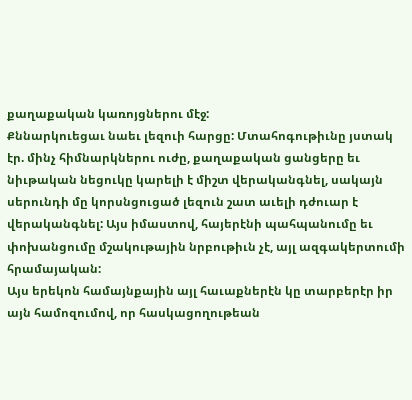քաղաքական կառոյցներու մէջ:
Քննարկուեցաւ նաեւ լեզուի հարցը: Մտահոգութիւնը յստակ էր. մինչ հիմնարկներու ուժը, քաղաքական ցանցերը եւ նիւթական նեցուկը կարելի է միշտ վերականգնել, սակայն սերունդի մը կորսնցուցած լեզուն շատ աւելի դժուար է վերականգնել: Այս իմաստով, հայերէնի պահպանումը եւ փոխանցումը մշակութային նրբութիւն չէ, այլ ազգակերտումի հրամայական:
Այս երեկոն համայնքային այլ հաւաքներէն կը տարբերէր իր այն համոզումով, որ հասկացողութեան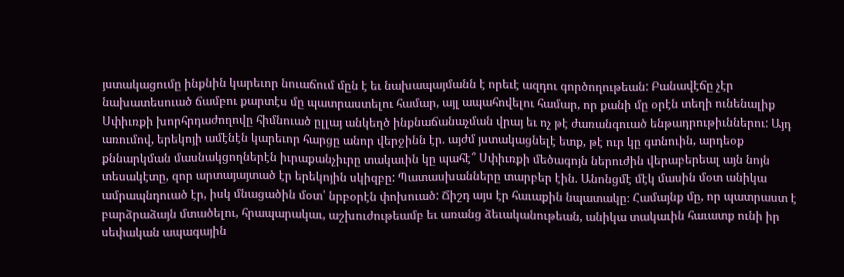յստակացումը ինքնին կարեւոր նուաճում մըն է եւ նախապայմանն է որեւէ ազդու գործողութեան: Բանավէճը չէր նախատեսուած ճամբու քարտէս մը պատրաստելու համար, այլ ապահովելու համար, որ քանի մը օրէն տեղի ունենալիք Սփիւռքի խորհրդաժողովը հիմնուած ըլլայ անկեղծ ինքնաճանաչման վրայ եւ ոչ թէ ժառանգուած ենթադրութիւններու: Այդ առումով, երեկոյի ամէնէն կարեւոր հարցը անոր վերջինն էր. այժմ յստակացնելէ ետք, թէ ուր կը գտնուին, արդեօք քննարկման մասնակցողներէն իւրաքանչիւրը տակաւին կը պահէ՞ Սփիւռքի մեծագոյն ներուժին վերաբերեալ այն նոյն տեսակէտը, զոր արտայայտած էր երեկոյին սկիզբը: Պատասխանները տարբեր էին. Անոնցմէ մէկ մասին մօտ անիկա ամրապնդուած էր, իսկ մնացածին մօտ՝ նրբօրէն փոխուած: Ճիշդ այս էր հաւաքին նպատակը։ Համայնք մը, որ պատրաստ է բարձրաձայն մտածելու, հրապարակաւ, աշխուժութեամբ եւ առանց ձեւականութեան, անիկա տակաւին հաւատք ունի իր սեփական ապագային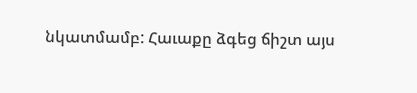նկատմամբ: Հաւաքը ձգեց ճիշտ այս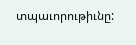տպաւորութիւնը: